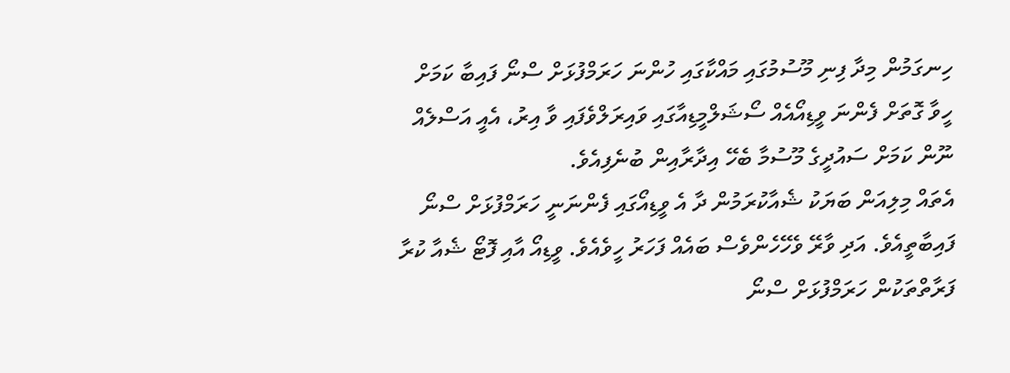ހިނގަމުން މިދާ ފިނި މޫސުމުގައި މައްކާގައި ހުންނަ ހަރަމްފުޅަށް ސްނޯ ފައިބާ ކަމަށް ހީވާ ގޮތަށް ފެންނަ ވީޑިއޯއެއް ސޯޝަލްމީޑިއާގައި ވައިރަލްވެފައި ވާ އިރު، އެއީ އަސްލެއް ނޫން ކަމަށް ސައުދީގެ މޫސުމާ ބެހޭ އިދާރާއިން ބުނެފިއެވެ.
އެތައް މިލިއަން ބަޔަކު ޝެއާކުރަމުން ދާ އެ ވީޑިއޯގައި ފެންނަނީ ހަރަމްފުޅަށް ސްނޯ ފައިބާތީއެވެ. އަދި ވާރޭ ވެހޭހެންވެސް ބައެއް ފަހަރު ހީވެއެވެ. ވީޑިއޯ އާއި ފޮޓޯ ޝެއާ ކުރާ ފަރާތްތަކުން ހަރަމްފުޅަށް ސްނޯ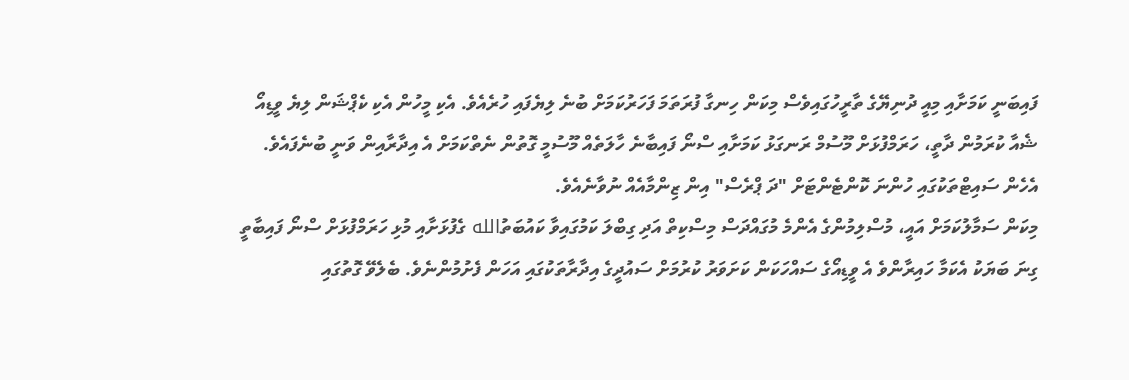ފައިބަނީ ކަމަށާއި މިއީ ދުނިޔޭގެ ތާރީހުގައިވެސް މިކަން ހިނގާ ފުރަތަމަ ފަހަރުކަމަށް ބުނެ ލިޔެފައި ހުރެއެވެ. އެކި މީހުން އެކި ކެޕްޝަން ލިޔެ ވީޑިއޯ ޝެއާ ކުރަމުން ދާތީ، ހަރަމްފުޅަށް މޫސުމް ރަނގަޅު ކަމަށާއި ސްނޯ ފައިބާނެ ހާލަތެއް މޫސުމީ ގޮތުން ނެތްކަމަށް އެ އިދާރާއިން ވަނީ ބުނެފައެވެ.
އެހެން ސައިޓްތަކުގައި ހުންނަ ކޮންޓެންޓަށް "ދަ ޕްރެސް" އިން ޒިންމާއެއް ނުވާނެއެވެ.
މިކަން ސަމާލުކަމަށް އައީ، މުސްލިމުންގެ އެންމެ މުގައްދަސް މިސްކިތް އަދި ގިބްލަ ކަމުގައިވާ ކައުބަތުالله ގެފުޅަށާއި މުޅި ހަރަމްފުޅަށް ސްނޯ ފައިބާތީ ގިނަ ބަޔަކު އެކަމާ ހައިރާންވެ އެ ވީޑިއޯގެ ސައްހަކަން ކަށަވަރު ކުރުމަށް ސައުދީގެ އިދާރާތަކުގައި އަހަން ފެށުމުންނެވެ. ބެލެވޭ ގޮތުގައި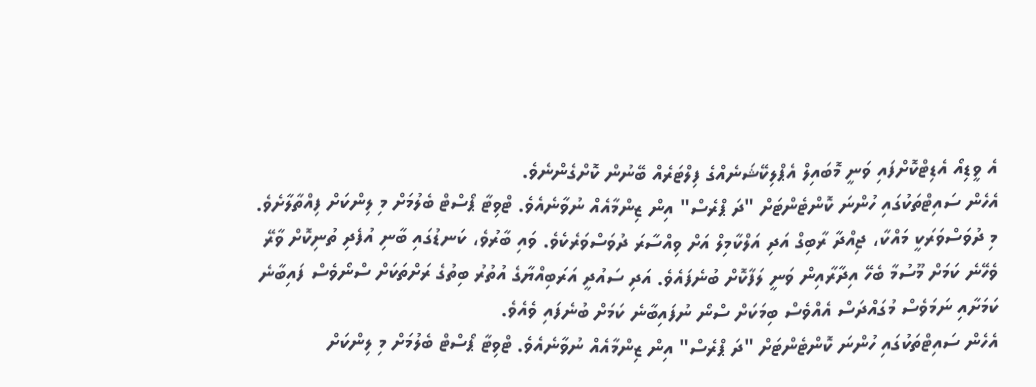އެ ވީޑިއޯ އެޑިޓްކޮށްފައި ވަނީ މޮބައިލް އެޕްލިކޭޝަނެއްގެ ފިލްޓަރެއް ބޭނުން ކޮށްގެންނެވެ.
އެހެން ސައިޓްތަކުގައި ހުންނަ ކޮންޓެންޓަށް "ދަ ޕްރެސް" އިން ޒިންމާއެއް ނުވާނެއެވެ. ޓްވިޓާ ޕޯސްޓް ބެލުމަށް މި ލިންކަށް ފިއްތާލާށެވެ.
މި ދުވަސްވަރަކީ މައްކާ، ޖިއްދާ ރާބިގް އަދި އަލްކާމިލް އަށް ވިއްސާރަ ދުވަސްވަރެކެވެ. ވައި ބާރުވެ، ކަނޑުގައި ބާނި އުފެދި ތުނިކޮށް ވާރޭ ވެހޭނެ ކަމަށް މޫސުމާ ބެހޭ އިދާރާއިން ވަނީ ލަފާކޮށް ބުނެފައެވެ. އަދި ސައުދީ އަރަބިއްޔާގެ އުތުރު ބިތުގެ ރަށްތަކަށް ސްނޯވެސް ފައިބާނެ ކަމަށާއި ނަމަވެސް މުގައްދަސް އެއްވެސް ބިމަކަށް ސްނޯ ނުފައިބާނެ ކަމަށް ބުނެފައި ވެއެވެ.
އެހެން ސައިޓްތަކުގައި ހުންނަ ކޮންޓެންޓަށް "ދަ ޕްރެސް" އިން ޒިންމާއެއް ނުވާނެއެވެ. ޓްވިޓާ ޕޯސްޓް ބެލުމަށް މި ލިންކަށް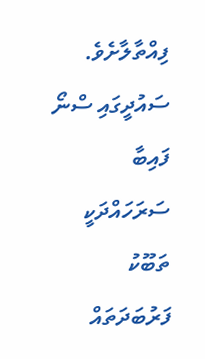ފިއްތާލާށެވެ.
ސައުދީގައި ސްނޯ ފައިބާ ސަރަހައްދަކީ ތަބޫކު ފަރުބަދަތައް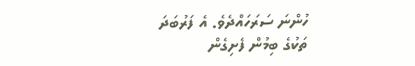ހުންނަ ސަރަހައްދެވެ. އެ ފަރުބަދަ ތަކުގެ ބިމުން ފެށިގެން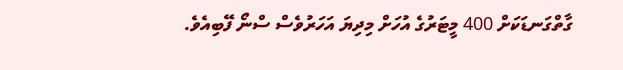ގާތްގަނޑަކަށް 400 މީޓަރުގެ އުހަށް މިދިޔަ އަހަރުވެސް ސްނޯ ފޭބިއެވެ.